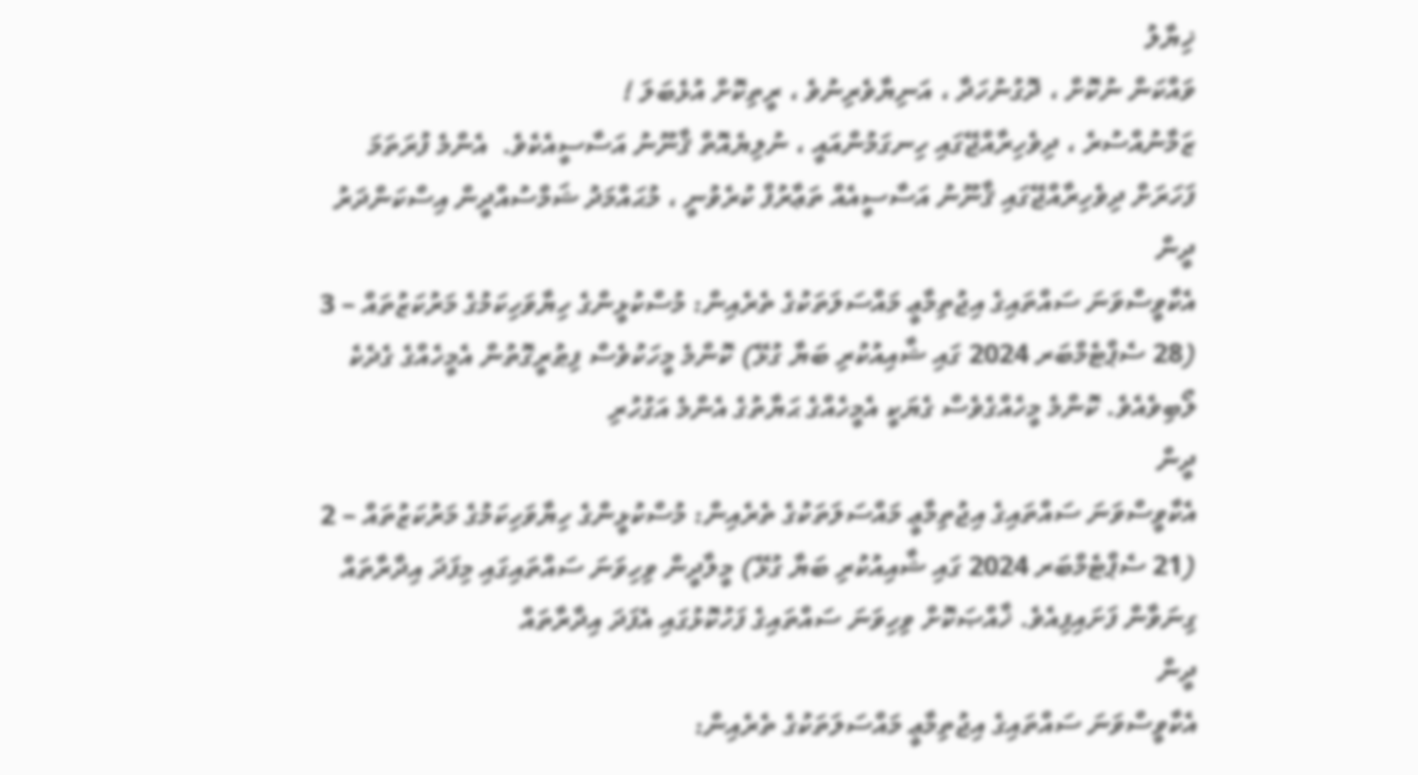ޚިޔާލު
ވައްކަން ނުކޮށް ، ދޮގުނުހަދާ ، އަނިޔާވެރިނުވެ ، ރީތިކޮށް އުޅެބަލަ !
ޒަމާނުއްސުރެ ، ދިވެހިރާއްޖޭގައި ހިނގަމުންއައީ ، ނުލިޔެއޮތް ޤާނޫނު އަސާސީއެކެވެ.  އެންމެ ފުރަތަމަ ފަހަރަށް ދިވެހިރާއްޖޭގައި ޤާނޫނު އަސާސީއެއް ތަޢާރުފް ކުރެވުނީ ، މުޙައްމަދު ޝަމްސުއްދީން އިސްކަންދަރު
ދީން
އެކާވީސްވަނަ ސައްތައިގެ އިޖުތިމާޢީ މައްސަލަތަކުގެ ތެރެއިން: މުސްކުޅީންގެ ހިޔާވަހިކަމުގެ މަރުކަޒުތައް – 3
(28 ސެޕްޓެމްބަރ 2024 ގައި ޝާއިއުކުރި ބަޔާ ގުޅޭ) ކޮންމެ މީހަކުވެސް ފިޠުރީގޮތުން އެމީހެއްގެ ގެދެކެ ލޯބިވެއެވެ. ކޮންމެ މީހެއްގެވެސް ގެޔަކީ އެމީހެއްގެ ޙަޔާތުގެ އެންމެ އަގުހުރި
ދީން
އެކާވީސްވަނަ ސައްތައިގެ އިޖުތިމާޢީ މައްސަލަތަކުގެ ތެރެއިން: މުސްކުޅީންގެ ހިޔާވަހިކަމުގެ މަރުކަޒުތައް – 2
(21 ސެޕްޓެމްބަރ 2024 ގައި ޝާއިއުކުރި ބަޔާ ގުޅޭ) މީލާދީން ވިހިވަނަ ސައްތައިގައި މިފަދަ އިދާރާތައް ގިނަވާން ފަށައިފިއެވެ. ޚާއްޞަކޮށް ވިހިވަނަ ސައްތައިގެ ފަހުކޮޅުގައި އެފަދަ އިދާރާތައް
ދީން
އެކާވީސްވަނަ ސައްތައިގެ އިޖުތިމާޢީ މައްސަލަތަކުގެ ތެރެއިން: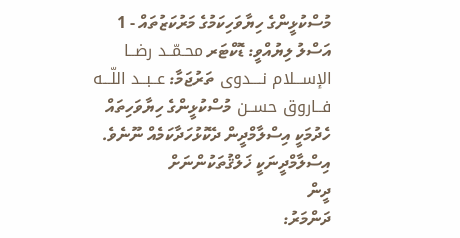މުސްކުޅީންގެ ހިޔާވަހިކަމުގެ މަރުކަޒުތައް - 1
އަސްލު ލިޔުއްވީ: ޑޮކްޓަރ محـمّــد رضــا الإســـلام نــــدوى ތަރުޖަމާ: عــبــد اللّـــه فــاروق حســن މުސްކުޅީންގެ ހިޔާވަހިތައް ހެދުމަކީ އިސްލާމްދީން ދެކޮޅުހަދާކަމެއް ނޫނެވެ. އިސްލާމްދީނަކީ ޚަލްޤުތަކުންނަށް
ދީން
ދަންމަރު: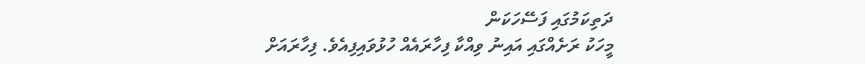ދަތިކަމުގައި ފަސޭހަކަން
މީހަކު ރަށެއްގައި އައިނު ވިއްކާ ފިހާރައެއް ހުޅުވައިފިއެވެ. ފިހާރައަށް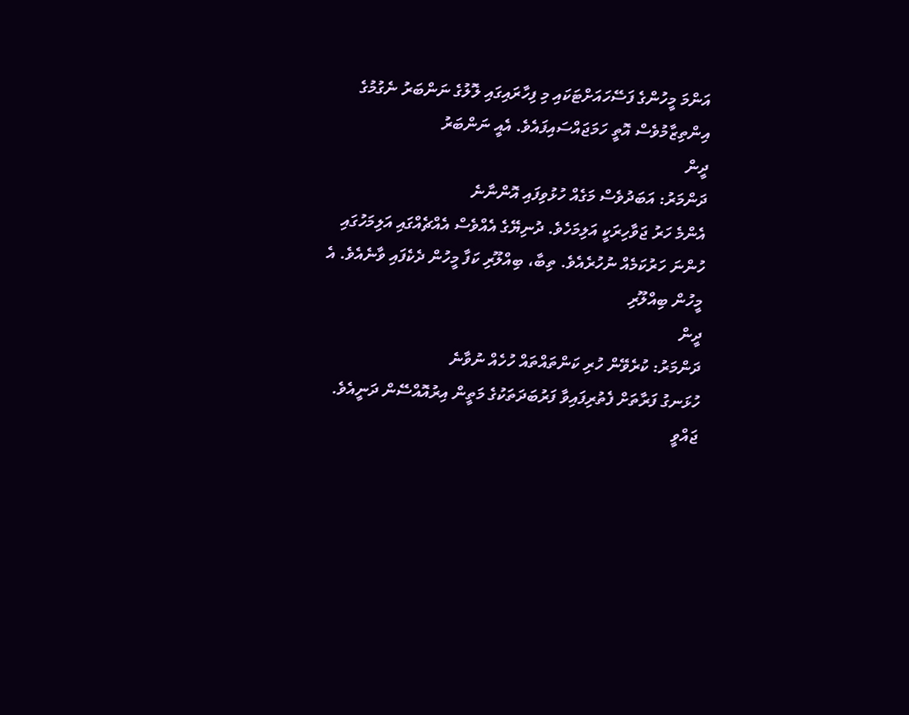އަންމަ މީހުންގެ ފަސޭހައަށްޓަކައި މި ފިހާރައިގައި ލޮލުގެ ނަންބަރު ނެގުމުގެ އިންތިޒާމުވެސް އޮތީ ހަމަޖައްސައިފައެވެ. އެއީ ނަންބަރު
ދީން
ދަންމަރު: އަބަދުވެސް މަގެއް ހުޅުވިފައި އޮންނާނެ
އެންމެ ހަރު ޖަވާހިރަކީ އަލިމަހެވެ. ދުނިޔޭގެ އެއްވެސް އެއްޗެއްގައި އަލިމަހުގައި ހުންނަ ހަރުކަމެއް ނުހުރެއެވެ. ތިބާ، ބިއްލޫރި ކަފާ މީހުން ދެކެފައި ވާނެއެވެ. އެ މީހުން ބިއްލޫރި
ދީން
ދަންމަރު: ކުރެވޭން ހުރި ކަންތައްތައް ހުހެއް ނުވާނެ
ހުޅަނގު ފަރާތަށް ފެތުރިފައިވާ ފަރުބަދަތަކުގެ މަތީން އިރުއޮއްސޭން ދަނީއެވެ. ޖައްވީ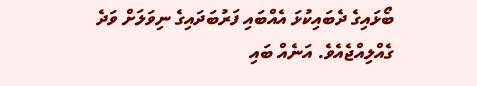ބޯޅައިގެ ދެބައިކުޅަ އެއްބައި ފަރުބަދައިގެ ނިވަލަށް ވަދެ ގެއްލިއްޖެއެވެ. އަނެއް ބައި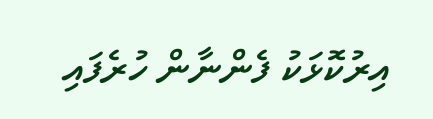އިރުކޮޅަކު ފެންނާން ހުރެފައި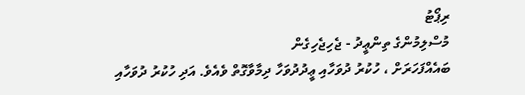ރިޕޯޓު
މުސްލިމުންގެ ތިންޢީދު - ޖެހިޖެހިގެން
ބައެއްފަހަރަށް ، ހުކުރު ދުވަހާއި ޢީދުދުވަހާ ދިމާވާގޮތް ވެއެވެ. އަދި ހުކުރު ދުވަހާއި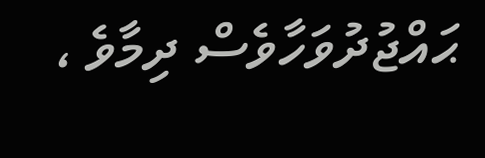ޙައްޖުދުވަހާވެސް ދިމާވެ ،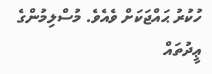ހުކުރު ޙައްޖަކަށް ވެއެވެ. މުސްލިމުންގެ ޢީދުތައް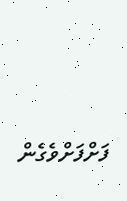ފަށްފަށްވެގެން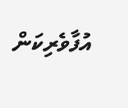އުފާވެރިކަން